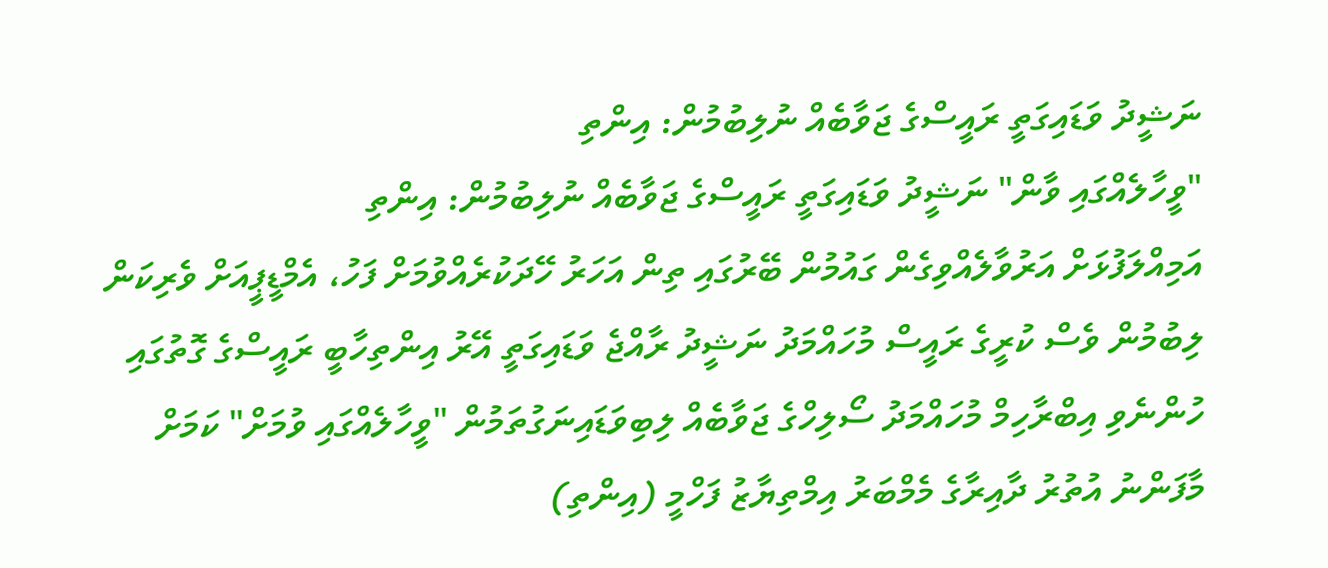ނަޝީދު ވަޑައިގަތީ ރައީސްގެ ޖަވާބެއް ނުލިބުމުން: އިންތި
"ވީހާލެއްގައި ވާން" ނަޝީދު ވަޑައިގަތީ ރައީސްގެ ޖަވާބެއް ނުލިބުމުން: އިންތި
އަމިއްލަފުޅަށް އަރުވާލެއްވިގެން ގައުމުން ބޭރުގައި ތިން އަހަރު ހޭދަކުރެއްވުމަށް ފަހު، އެމްޑީޕީއަށް ވެރިކަން ލިބުމުން ވެސް ކުރީގެ ރައީސް މުހައްމަދު ނަޝީދު ރާއްޖެ ވަޑައިގަތީ އޭރު އިންތިހާބީ ރައީސްގެ ގޮތުގައި ހުންނެވި އިބްރާހިމް މުހައްމަދު ސޯލިހްގެ ޖަވާބެއް ލިބިވަޑައިނަގުތަމުން "ވީހާލެއްގައި ވުމަށް" ކަމަށް މާފަންނު އުތުރު ދާއިރާގެ މެމްބަރު އިމްތިޔާޒު ފަހްމީ (އިންތި)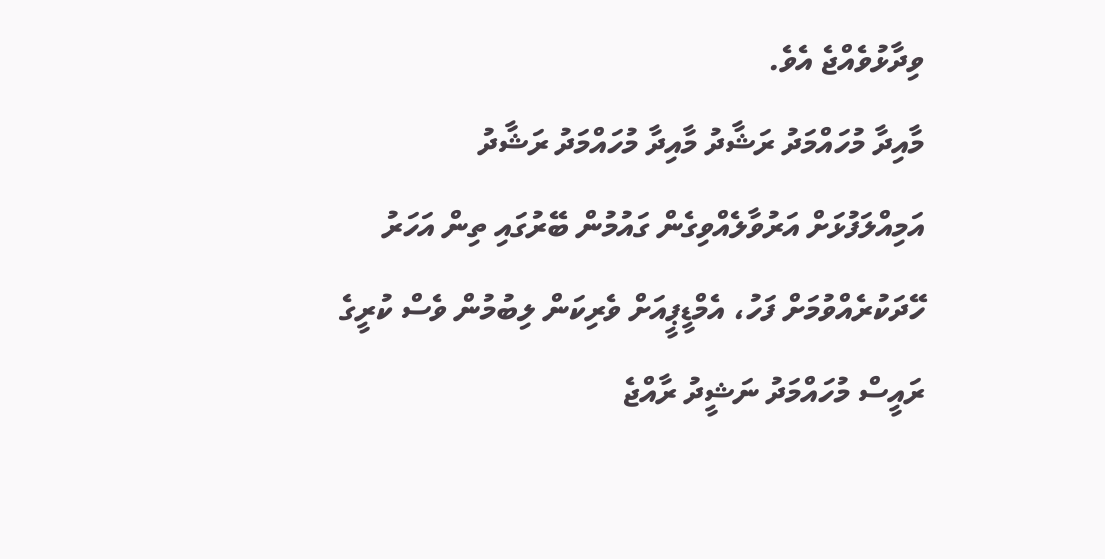ވިދާޅުވެއްޖެ އެވެ.
މާއިދާ މުހައްމަދު ރަޝާދު މާއިދާ މުހައްމަދު ރަޝާދު
އަމިއްލަފުޅަށް އަރުވާލެއްވިގެން ގައުމުން ބޭރުގައި ތިން އަހަރު ހޭދަކުރެއްވުމަށް ފަހު، އެމްޑީޕީއަށް ވެރިކަން ލިބުމުން ވެސް ކުރީގެ ރައީސް މުހައްމަދު ނަޝީދު ރާއްޖެ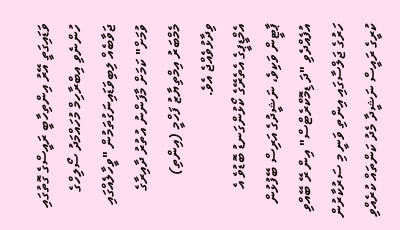ވަޑައިގަތީ އޭރު އިންތިހާބީ ރައީސްގެ ގޮތުގައި ހުންނެވި އިބްރާހިމް މުހައްމަދު ސޯލިހްގެ ޖަވާބެއް ލިބިވަޑައިނަގުތަމުން "ވީހާލެއްގައި ވުމަށް" ކަމަށް މާފަންނު އުތުރު ދާއިރާގެ މެމްބަރު އިމްތިޔާޒު ފަހްމީ (އިންތި) ވިދާޅުވެއްޖެ އެވެ.
އެމްޑީޕީގެ އެތެރޭގެ ކޯޅުންގަނޑު ބޮޑުވެ އެ ޕާޓީން ވަކިވެ، ނަޝީދުގެ އަރިސް ބޭފުޅުން އުފެއްދެވި "ދަ ޑިމޮކްރެޓްސް" އިން ރޭ ބޭއްވި ހަރުގެ ޖަލްސާގައި އިންތި ވަނީ މި ސަރުކާރުން ކުރީގެ ރައީސް ނަޝީދާ މެދު ކަންތައް ކުރެއްވި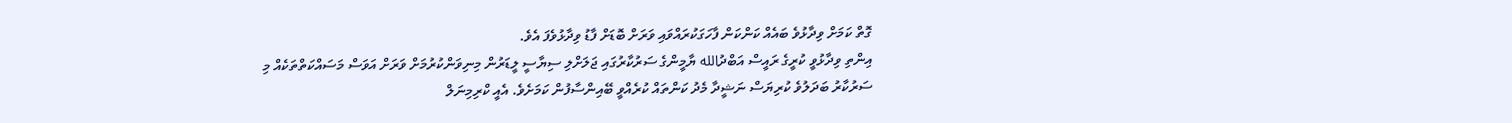ގޮތް ކަމަށް ވިދާޅުވެ ބައެއް ކަންކަން ފާހަގަކުރައްވައި ވަރަށް ބޮޑަށް ފާޑު ވިދާޅުވެފަ އެވެ.
އިންތި ވިދާޅުވީ ކުރީގެ ރައީސް އަބްދުالله ޔާމީންގެ ސަރުކާރުގައި ޖަލަށްލި ސިޔާސީ ލީޑަރުން މިނިވަންކުރުމަށް ވަރަށް އަވަސް މަސައްކަތްތަކެއް މި ސަރުކާރު ބަދަލުވެ ކުރިޔަސް ނަޝީދާ މެދު ކަންތައް ކުރެއްވީ ބޭއިންސާފުން ކަމަށެވެ. އެއީ ކްރިމިނަލް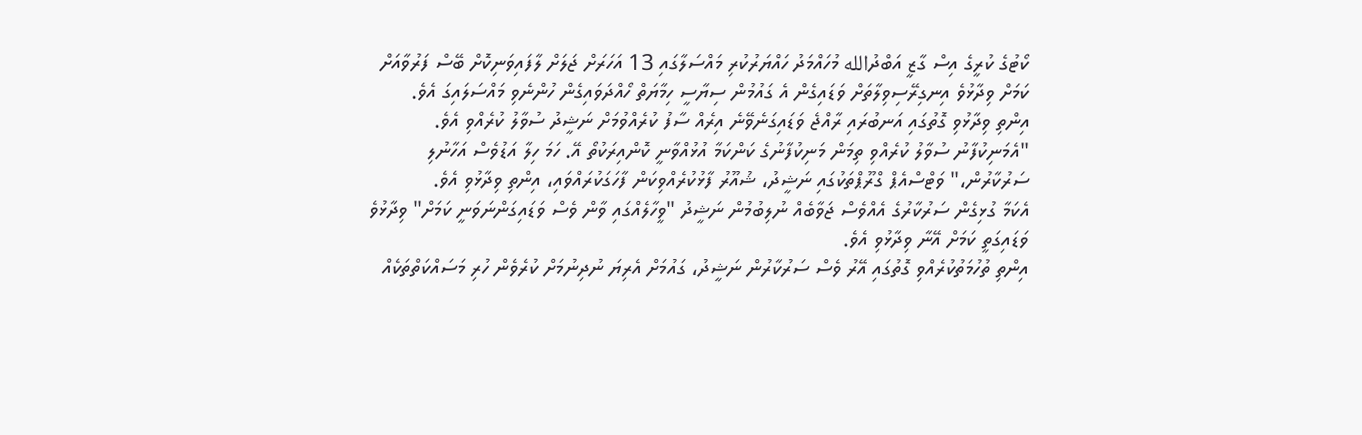ކޯޓުގެ ކުރީގެ އިސް ގާޒީ އަބްދުالله މުހައްމަދު ހައްޔަރުކުރި މައްސަލާގައި 13 އަހަރަށް ޖަލަށް ލާފައިވަނިކޮށް ބޭސް ފަރުވާއަށް ކަމަށް ވިދާޅުވެ އިނގިރޭސިވިލާތަށް ވަޑައިގެން އެ ގައުމުން ސިޔާސީ ހިމާޔަތް ހޯއްދަވައިގެން ހުންނެވި މައްސަލައިގަ އެވެ.
އިންތި ވިދާޅުވި ގޮތުގައި އަނބުރައި ރާއްޖެ ވަޑައިގަނެވޭނެ އިރެއް ސާފު ކުރެއްވުމަށް ނަޝީދު ސުވާލު ކުރެއްވި އެވެ.
"އެމަނިކުފާނު ސުވާލު ކުރެއްވި ތިމަން މަނިކުފާނުގެ ކަންކަމާ އުޅުއްވާނީ ކޮންއިރަކުތޯ އޭ. ހަމަ ހިލާ އަޑުވެސް އަހާނުލި ސަރުކާރުން،" ވަޓްސްއެޕް ގްރޫޕްތަކުގައި ނަޝީދު، ޝުއޫރު ފާޅުކުރެއްވިކަން ފާހަގަކުރައްވައި، އިންތި ވިދާޅުވި އެވެ.
އެކަމާ ގުޅިގެން ސަރުކާރުގެ އެއްވެސް ޖަވާބެއް ނުލިބުމުން ނަޝީދު "ވީހާލެއްގައި ވާން ވެސް ވަޑައިގަންނަވަނީ ކަމަށް" ވިދާޅުވެ ވަޑައިގަތީ ކަމަށް އޭނާ ވިދާޅުވި އެވެ.
އިންތި ތުހުމަތުކުރެއްވި ގޮތުގައި އޭރު ވެސް ސަރުކާރުން ނަޝީދު، ގައުމަށް އެރިޔަ ނުދިނުމަށް ކުރެވެން ހުރި މަސައްކަތްތަކެއް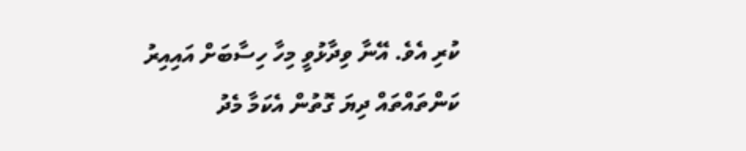ކުރި އެވެ. އޭނާ ވިދާޅުވީ މިހާ ހިސާބަށް އައިއިރު ކަންތައްތައް ދިޔަ ގޮތުން އެކަމާ މެދު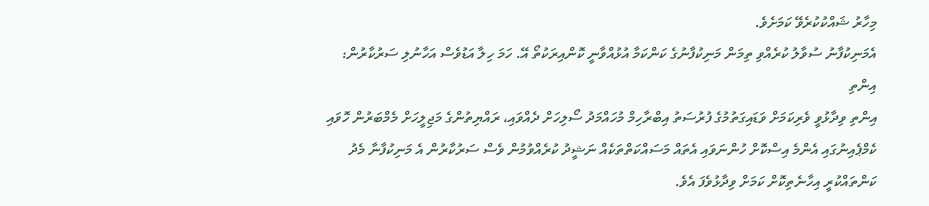މިހާރު ޝައްކުކުރެވޭ ކަމަށެވެ.
އެމަނިކުފާނު ސުވާލު ކުރެއްވި ތިމަން މަނިކުފާނުގެ ކަންކަމާ އުޅުއްވާނީ ކޮންއިރަކުތޯ އޭ. ހަމަ ހިލާ އަޑުވެސް އަހާނުލި ސަރުކާރުން: އިންތި
އިންތި ވިދާޅުވީ ވެރިކަމަށް ވަޑައިގަތުމުގެ ފުރުސަތު އިބްރާހިމް މުހައްމަދު ސޯލިހަށް ދެއްވައި، ރައްޔިތުންގެ މަޖިލީހަށް މެމްބަރުން ހޮވައި ކެމްޕެއިނުގައި އެންމެ އިސްކޮށް ހުންނަވައި އެތައް މަސައްކަތްތަކެއް ނަޝީދު ކުރެއްވުމުން ވެސް ސަރުކާރުން އެ މަނިކުފާނާ މެދު ކަންތައްކުރީ އިހާނެތިކޮށް ކަމަށް ވިދާޅުވެފަ އެވެ.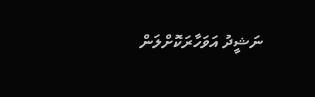ނަޝީދު އަވަހާރަކޮށްލަން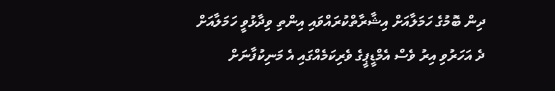ދިން ބޮމުގެ ހަމަލާއަށް އިޝާރާތްކުރައްވައި އިންތި ވިދާޅުވީ ހަމަލާއަށް ދެ އަހަރުވި އިރު ވެސް އެމްޑީޕީގެ ވެރިކަމެއްގައި އެ މަނިކުފާނަށް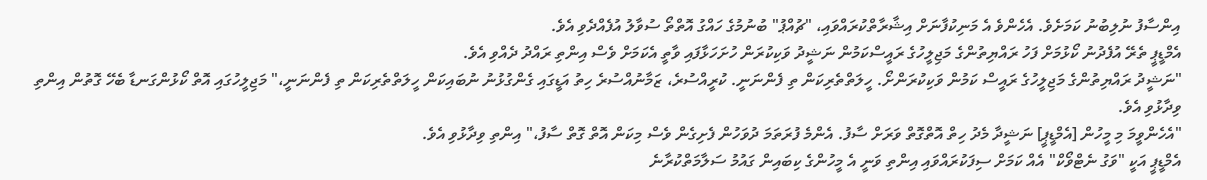އިންސާފު ނުލިބުނު ކަމަށެވެ. އެހެންވެ އެ މަނިކުފާނަށް އިޝާރާތްކުރައްވައި، "ޗުއްޕު" ބުނުމުގެ ހައްގު އޮތްތޯ ސުވާލު އުފެއްދެވި އެވެ.
އެމްޑީޕީ ތެރޭ އުފެދުނު ކޯޅުމަށް ފަހު ރައްޔިތުންގެ މަޖިލީހުގެ ރައީސްކަމުން ނަޝީދު ވަކިކުރަން ހުށަހަޅާފައި ވާތީ އެކަމަށް ވެސް އިންތި ރައްދު ދެއްވި އެވެ.
"ނަޝީދު ރައްޔިތުންގެ މަޖިލީހުގެ ރައީސް ކަމުން ވަކިކުރަންށޯ. ހީލަތްތެރިކަން ތި ފެންނަނީ. ކުރީއްސުރެ، ޒަމާނުއްސުރެ ހިތު އަޑީގައި ގެންގުޅުނު ނުބައިކަން ހީލަތްތެރިކަން ތި ފެންނަނީ،" މަޖިލީހުގައި އޮތް ކޯޅުންގަނޑާ ބެހޭ ގޮތުން އިންތި ވިދާޅުވި އެވެ.
"އެހެންވީމަ މި މީހުން [އެމްޑީޕީ] ނަޝީދާ މެދު ހިތް އޮތްގޮތް ވަރަށް ސާފު. އެންމެ ފުރަތަމަ ދުވަހުން ފެށިގެން ވެސް މިކަން އޮތް ގޮތް ސާފު،" އިންތި ވިދާޅުވި އެވެ.
އެމްޑީޕީ އަކީ "ވަގު ނެޓްވޯކް" އެއް ކަމަށް ސިފަކުރައްވައި އިންތި ވަނީ އެ މީހުންގެ ކިބައިން ގައުމު ސަލާމަތްކުރާނެ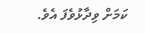ކަމަށް ވިދާޅުވެފަ އެވެ.